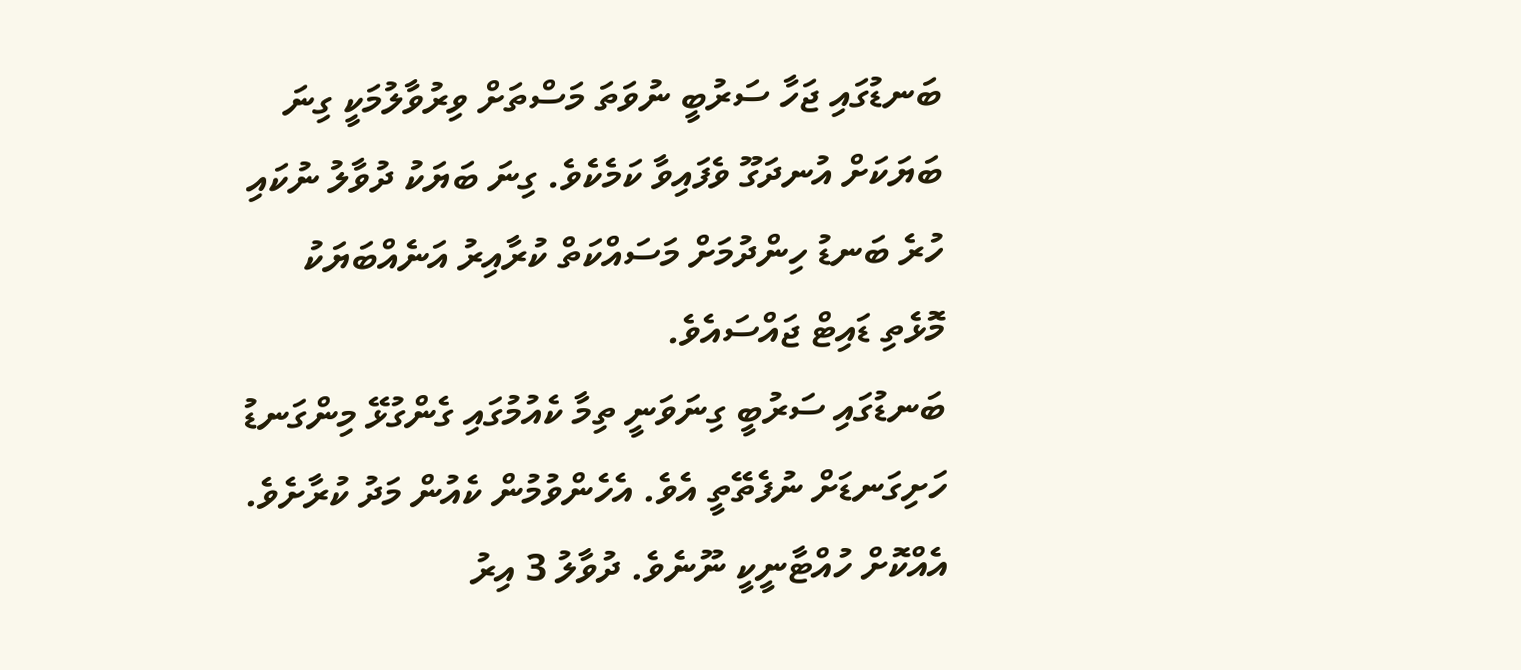ބަނޑުގައި ޖަހާ ސަރުބީ ނުވަތަ މަސްތަށް ވިރުވާލުމަކީ ގިނަ ބަޔަކަށް އުނދަގޫ ވެފައިވާ ކަމެކެވެ. ގިނަ ބަޔަކު ދުވާލު ނުކައި ހުރެ ބަނޑު ހިންދުމަށް މަސައްކަތް ކުރާއިރު އަނެއްބަޔަކު މޮޅެތި ޑައިޓް ޖައްސައެވެ.
ބަނޑުގައި ސަރުބީ ގިނަވަނީ ތިމާ ކެއުމުގައި ގެންގުޅޭ މިންގަނޑު ހަށިގަނޑަށް ނުފެތޭތީ އެވެ. އެހެންވުމުން ކެއުން މަދު ކުރާށެވެ. އެއްކޮށް ހުއްޓާނީކީ ނޫނެވެ. ދުވާލު 3 އިރު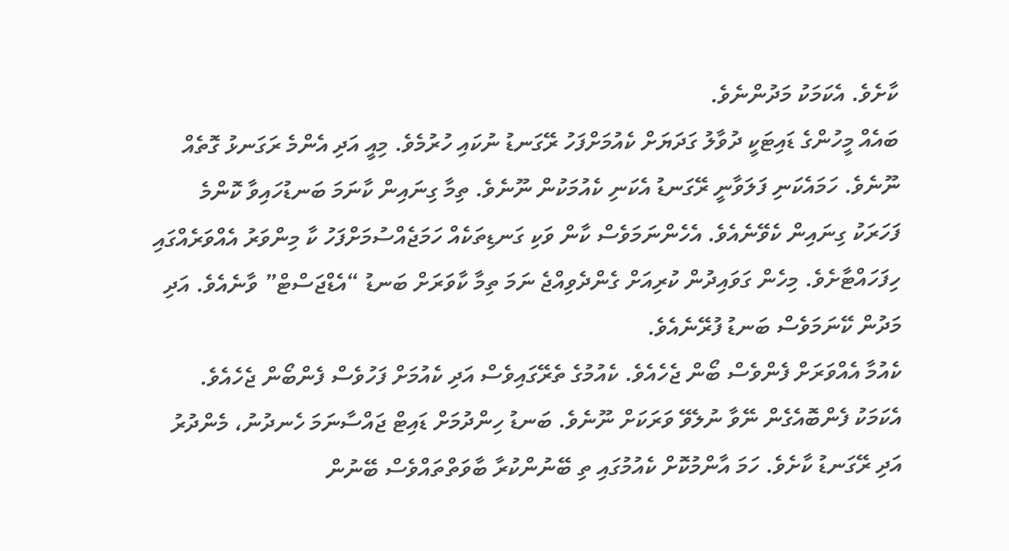ކާށެވެ. އެކަމަކު މަދުންނެވެ.
ބައެއް މީހުންގެ ޑައިޓަކީ ދުވާލު ގަދަޔަށް ކެއުމަށްފަހު ރޭގަނޑު ނުކައި ހުރުމެވެ. މިއީ އަދި އެންމެ ރަގަނޅު ގޮތެއް ނޫނެވެ. ހަމައެކަނި ފަލަވާނީ ރޭގަނޑު އެކަނި ކެއުމަކުން ނޫނެވެ. ތިމާ ގިނައިން ކާނަމަ ބަނޑުހައިވާ ކޮންމެ ފަހަރަކު ގިނައިން ކެވޭނެއެވެ. އެހެންނަމަވެސް ކާން ވަކި ގަނޑިތަކެއް ހަމަޖެއްސުމަށްފަހު ކާ މިންވަރު އެއްވަރެއްގައި ހިފަހައްޓާށެވެ. މިހެން ގަވައިދުން ކުރިއަށް ގެންދެވިއްޖެ ނަމަ ތިމާ ކާވަރަށް ބަނޑު “އެޑްޖަސްޓް” ވާނެއެވެ. އަދި މަދުން ކޭނަމަވެސް ބަނޑު ފުރޭނެއެވެ.
ކެއުމާ އެއްވަރަށް ފެންވެސް ބޯން ޖެހެއެވެ. ކެއުމުގެ ތެރޭގައިވެސް އަދި ކެއުމަށް ފަހުވެސް ފެންބޯން ޖެހެއެވެ. އެކަމަކު ފެންބޮއެގެން ނޭވާ ނުލެވޭ ވަރަކަށް ނޫނެވެ. ބަނޑު ހިންދުމަށް ޑައިޓް ޖައްސާނަމަ ހެނދުނު، މެންދުރު އަދި ރޭގަނޑު ކާށެވެ. ހަމަ އާންމުކޮށް ކެއުމުގައި ތި ބޭނުންކުރާ ބާވަތްތައްވެސް ބޭނުން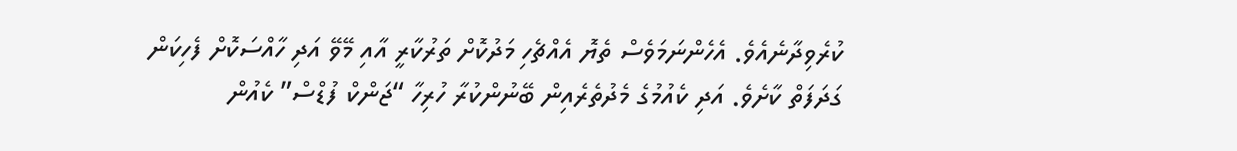ކުރެވިދާނެއެވެ. އެހެންނަމަވެސް ތެޔޮ އެއްޗެހި މަދުކޮށް ތަރުކާރީ އާއި މޭވޭ އަދި ހާއްސަކޮށް ފެހިކަން ގަދަފަތް ކާށެވެ. އަދި ކެއުމުގެ މެދުތެރެއިން ބޭނުންކުރާ ހުރިހާ “ޖަންކް ފުޑްސް” ކެއުން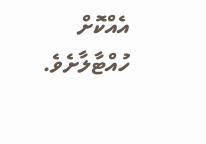އެއްކޮށް ހުއްޓާލާށެވެ.